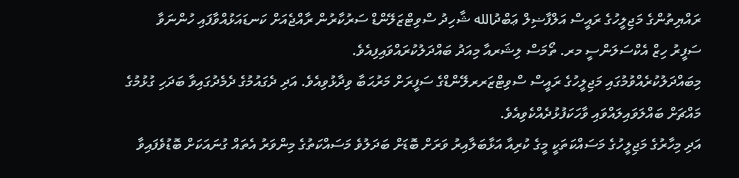ރައްޔިތުންގެ މަޖިލީހުގެ ރައީސް އަލްފާޟިލް ޢަބްދުالله ޝާހިދު ސްވިޓްޒަލޭންޑް ސަރުކާރުން ރާއްޖެއަށް ކަނޑައަޅުއްވާފައި ހުންނަވާ ސަފީރު ހިޒް އެކްސަލަންސީ މރ. ތޯމަސް ލިޝަރއާ މިއަދު ބައްދަލުކުރައްވައިފިއެވެ.
މިބައްދަލުކުރެއްވުމުގައި މަޖިލީހުގެ ރައީސް ސްވިޓްޒަރރލޭންޑްގެ ސަފީރަށް މަރުޙަބާ ވިދާޅުވިއެވެ. އަދި ދެގައުމުގެ ދެމެދުގައިވާ ބަދަހި ގުޅުމުގެ މައްޗަށް ބައްލަވައިލައްވައި ވާހަކަފުޅުދެއްކެވިއެވެ.
އަދި މިހާރުގެ މަޖިލީހުގެ މަސައްކަތަކީ މީގެ ކުރިއާ އަޅާބަލާއިރު ވަރަށް ބޮޑަށް ބަދަލުވެ މަސައްކަތުގެ މިންވަރު އެތައް ގުނައަކަށް ބޮޑުވެފައިވާ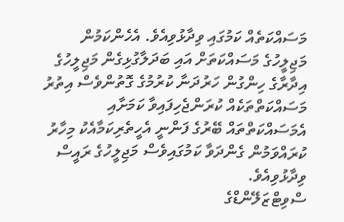މަސައްކަތެއް ކަމުގައި ވިދާޅުވިއެވެ. އެހެންކަމުން މަޖިލީހުގެ މަސައްކަތަށް އައި ބަދަލާގުޅިގެން މަޖިލީހުގެ އިދާރާގެ ހިންގުން ހަރުދަނާ ކުރުމުގެ ގޮތުންވެސް އިތުރު މަސައްކަތްތަކެއް ކުރަންޖެހިފައިވާ ކަމަށާއި އެމަސައްކަތްތައް ބޭރުގެ ފަންނީ އެހީތެރިކަމާއެކު މިހާރު ކުރައްވަމުން ގެންދަވާ ކަމުގައިވެސް މަޖިލީހުގެ ރައީސް ވިދާޅުވިއެވެ.
ސްވިޓްޒަލޭންޑްގެ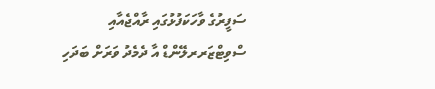ސަފީރުގެ ވާހަކަފުޅުގައި ރާއްޖެއާއި ސްވިޓްޒަރރލޭންޑް އާ ދެމެދު ވަރަށް ބަދަހި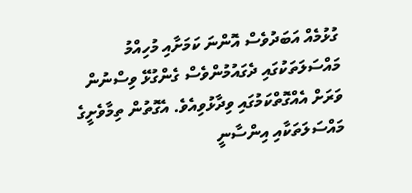ގުޅުމެއް އަބަދުވެސް އޮންނަ ކަމަށާއި މުހިއްމު މައްސަލަތަކުގައި ދެގައުމުންވެސް ގެންގުޅޭ ވިސްނުން ވަރަށް އެއްގޮތްކަމުގައި ވިދާޅުވިއެވެ. އެގޮތުން ތިމާވެށީގެ މައްސަލަތަކާއި އިންސާނީ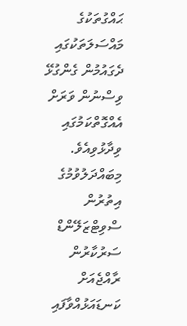ޙައްގުތަކުގެ މައްސަލަތަކުގައި ދެގައުމުން ގެންގުޅޭ ވިސްނުން ވަރަށް އެއްގޮތްކަމުގައި ވިދާޅުވިއެވެ.
މިބައްދަލުވުމުގެ އިތުރުން ސްވިޓްޒަލޭންޑް ސަރުކާރުން ރާއްޖެއަށް ކަނޑައަޅުއްވާފައި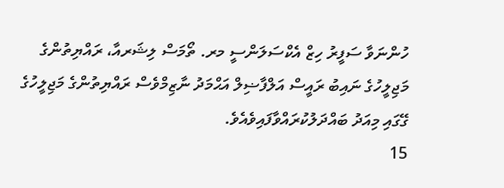ހުންނަވާ ސަފީރު ހިޒް އެކްސަލަންސީ މރ. ތޯމަސް ލިޝަރއާ، ރައްޔިތުންގެ މަޖިލީހުގެ ނައިބު ރައީސް އަލްފާޟިލް އަޙްމަދު ނާޒިމްވެސް ރައްޔިތުންގެ މަޖިލީހުގެ ގޭގައި މިއަދު ބައްދަލުކުރައްވާފައިވެއެވެ.
15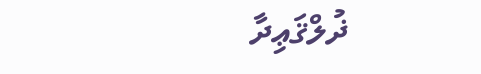ޛުލްޤަޢިދާ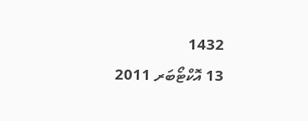1432
13 އޮކްޓޯބަރ 2011